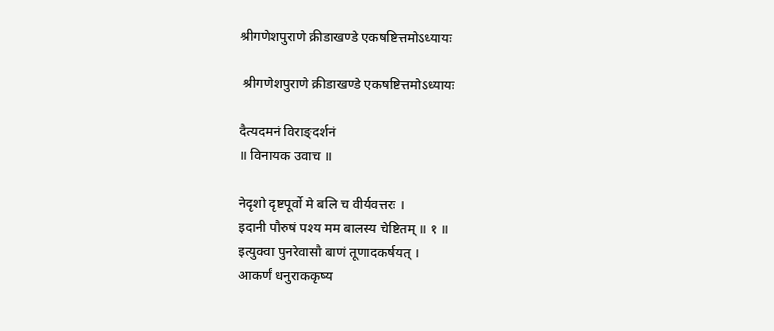श्रीगणेशपुराणे क्रीडाखण्डे एकषष्टित्तमोऽध्यायः

 श्रीगणेशपुराणे क्रीडाखण्डे एकषष्टित्तमोऽध्यायः

दैत्यदमनं विराङ्दर्शनं
॥ विनायक उवाच ॥

नेदृशो दृष्टपूर्वो मे बलि च वीर्यवत्तरः ।
इदानी पौरुषं पश्य मम बालस्य चेष्टितम् ॥ १ ॥
इत्युक्वा पुनरेवासौ बाणं तूणादकर्षयत् ।
आकर्णं धनुराककृष्य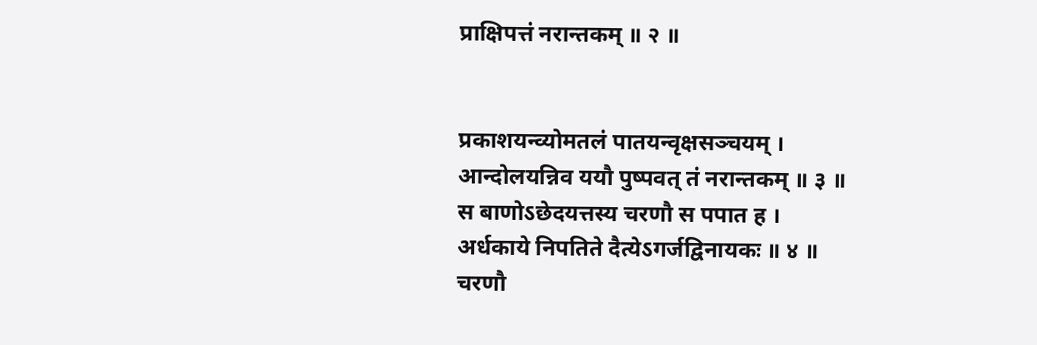प्राक्षिपत्तं नरान्तकम् ॥ २ ॥


प्रकाशयन्व्योमतलं पातयन्वृक्षसञ्चयम् ।
आन्दोलयन्निव ययौ पुष्पवत् तं नरान्तकम् ॥ ३ ॥
स बाणोऽछेदयत्तस्य चरणौ स पपात ह ।
अर्धकाये निपतिते दैत्येऽगर्जद्विनायकः ॥ ४ ॥
चरणौ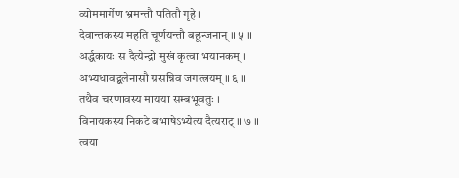व्योममार्गेण भ्रमन्तौ पतितौ गृहे ।
देवान्तकस्य महति चूर्णयन्तौ बहून्जनान् ॥ ५ ॥
अर्द्धकायः स दैत्येन्द्रो मुखं कृत्वा भयानकम् ।
अभ्यधावद्बलेनासौ ग्रसन्निव जगत्त्रयम् ॥ ६ ॥
तथैव चरणावस्य मायया सम्बभूवतुः ।
विनायकस्य निकटे बभाषेऽभ्येत्य दैत्यराट् ॥ ७ ॥
त्वया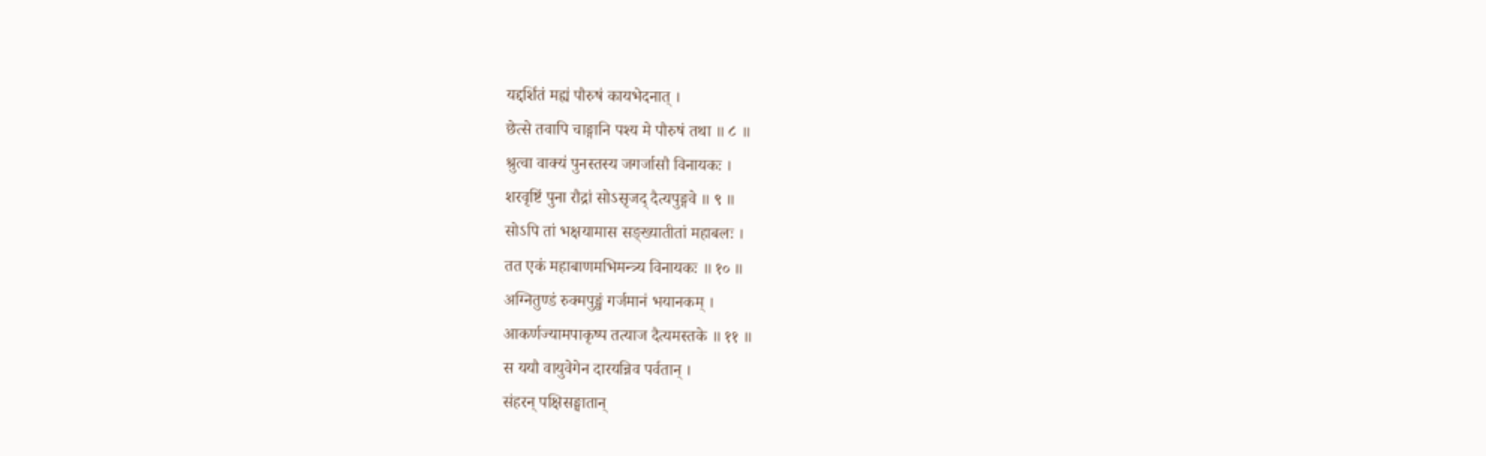यद्दर्शितं मह्यं पौरुषं कायभेदनात् ।
छेत्से तवापि चाङ्गानि पश्य मे पौरुषं तथा ॥ ८ ॥
श्रुत्वा वाक्यं पुनस्तस्य जगर्जासौ विनायकः ।
शरवृष्टिं पुना रौद्रां सोऽसृजद् दैत्यपुङ्गवे ॥ ९ ॥
सोऽपि तां भक्षयामास सङ्ख्यातीतां महाबलः ।
तत एकं महाबाणमभिमन्त्र्य विनायकः ॥ १० ॥
अग्नितुण्डं रुक्मपुङ्खं गर्जमानं भयानकम् ।
आकर्णज्यामपाकृष्प तत्याज दैत्यमस्तके ॥ ११ ॥
स ययौ वायुवेगेन दारयन्निव पर्वतान् ।
संहरन् पक्षिसङ्घातान्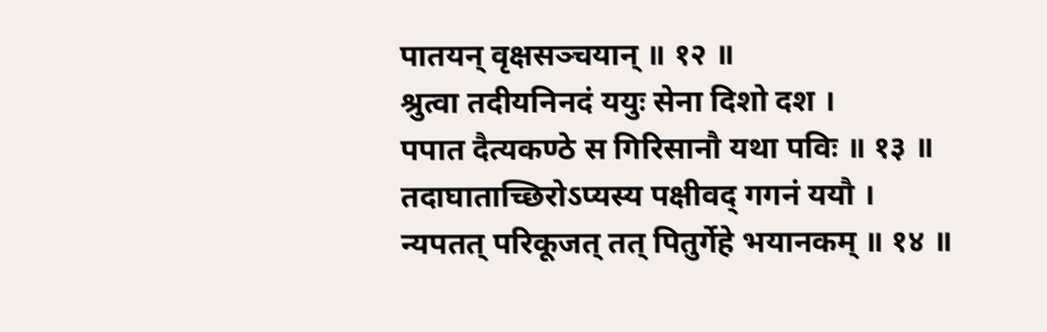पातयन् वृक्षसञ्चयान् ॥ १२ ॥
श्रुत्वा तदीयनिनदं ययुः सेना दिशो दश ।
पपात दैत्यकण्ठे स गिरिसानौ यथा पविः ॥ १३ ॥
तदाघाताच्छिरोऽप्यस्य पक्षीवद् गगनं ययौ ।
न्यपतत् परिकूजत् तत् पितुर्गेहे भयानकम् ॥ १४ ॥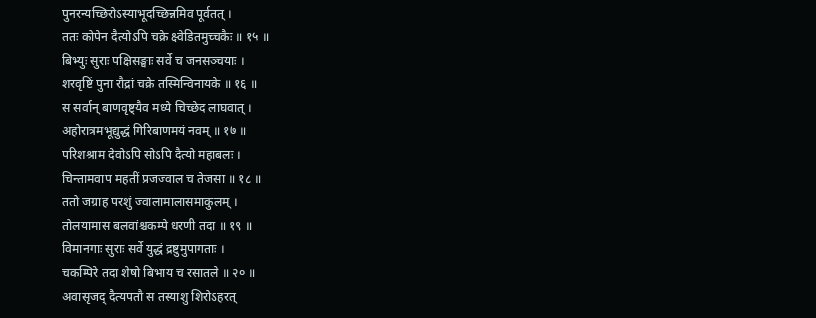पुनरन्यच्छिरोऽस्याभूदच्छिन्नमिव पूर्वतत् ।
ततः कोपेन दैत्योऽपि चक्रे क्ष्वेडितमुच्चकैः ॥ १५ ॥
बिभ्युः सुराः पक्षिसङ्घाः सर्वे च जनसञ्चयाः ।
शरवृष्टिं पुना रौद्रां चक्रे तस्मिन्विनायके ॥ १६ ॥
स सर्वान् बाणवृष्ट्यैव मध्ये चिच्छेद लाघवात् ।
अहोरात्रमभूद्युद्धं गिरिबाणमयं नवम् ॥ १७ ॥
परिशश्राम देवोऽपि सोऽपि दैत्यो महाबलः ।
चिन्तामवाप महतीं प्रजज्वाल च तेजसा ॥ १८ ॥
ततो जग्राह परशुं ज्वालामालासमाकुलम् ।
तोलयामास बलवांश्चकम्पे धरणी तदा ॥ १९ ॥
विमानगाः सुराः सर्वे युद्धं द्रष्टुमुपागताः ।
चकम्पिरे तदा शेषो बिभाय च रसातले ॥ २० ॥
अवासृजद् दैत्यपतौ स तस्याशु शिरोऽहरत्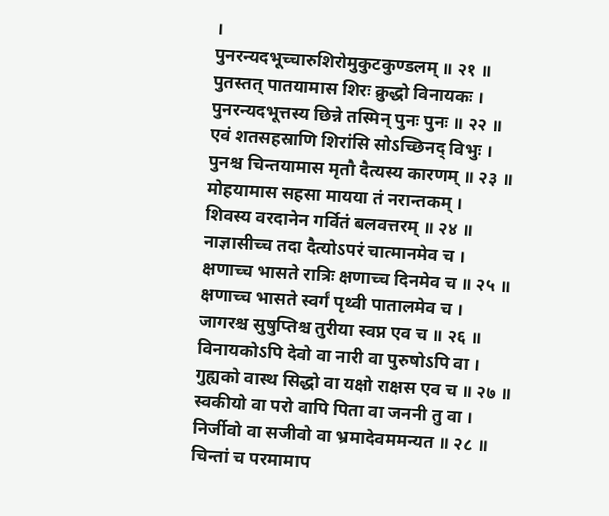।
पुनरन्यदभूच्चारुशिरोमुकुटकुण्डलम् ॥ २१ ॥
पुतस्तत् पातयामास शिरः क्रुद्धो विनायकः ।
पुनरन्यदभूत्तस्य छिन्ने तस्मिन् पुनः पुनः ॥ २२ ॥
एवं शतसहस्राणि शिरांसि सोऽच्छिनद् विभुः ।
पुनश्च चिन्तयामास मृतौ दैत्यस्य कारणम् ॥ २३ ॥
मोहयामास सहसा मायया तं नरान्तकम् ।
शिवस्य वरदानेन गर्वितं बलवत्तरम् ॥ २४ ॥
नाज्ञासीच्च तदा दैत्योऽपरं चात्मानमेव च ।
क्षणाच्च भासते रात्रिः क्षणाच्च दिनमेव च ॥ २५ ॥
क्षणाच्च भासते स्वर्गं पृथ्वी पातालमेव च ।
जागरश्च सुषुप्तिश्च तुरीया स्वप्न एव च ॥ २६ ॥
विनायकोऽपि देवो वा नारी वा पुरुषोऽपि वा ।
गुह्यको वास्थ सिद्धो वा यक्षो राक्षस एव च ॥ २७ ॥
स्वकीयो वा परो वापि पिता वा जननी तु वा ।
निर्जीवो वा सजीवो वा भ्रमादेवममन्यत ॥ २८ ॥
चिन्तां च परमामाप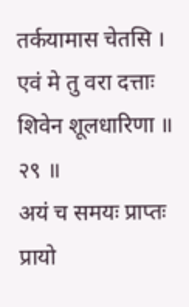तर्कयामास चेतसि ।
एवं मे तु वरा दत्ताः शिवेन शूलधारिणा ॥ २९ ॥
अयं च समयः प्राप्तः प्रायो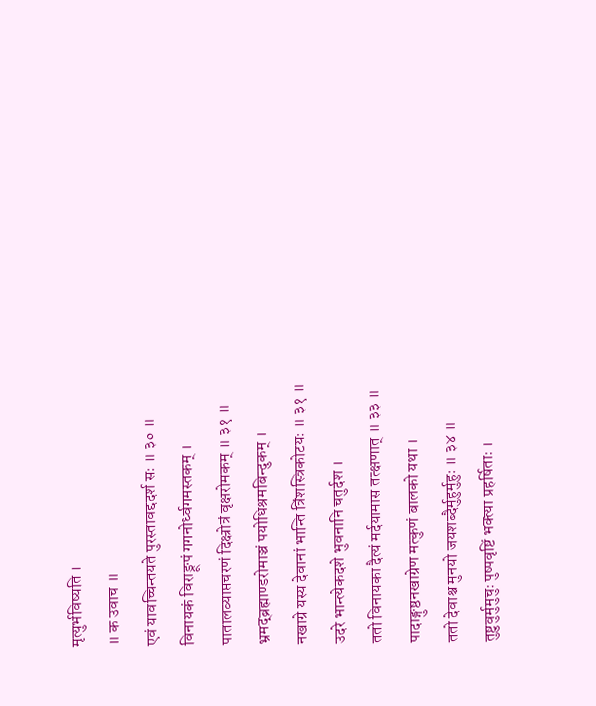मृत्युर्भविष्यति ।
॥ क उवाच ॥
एवं यावच्चिन्तयते पुरस्तावद्ददर्श सः ॥ ३० ॥
विनायकं विराङ्रूपं गगनोर्ध्वगमस्तकम् ।
पातालव्याप्तचरणं दिक्ष्रोत्रं वृक्षरोमकम् ॥ ३१ ॥
भ्रमद्ब्रह्माण्डरोमाञ्चं पयोधिश्रमबिन्दुकम् ।
नखाग्रे यस्य देवानां भान्ति त्रिंशस्त्रिकोटयः ॥ ३१ ॥
उदरे भान्त्येकदशे भुवनानि चतुर्दश ।
ततो विनायका दैत्यं मर्दयामास तत्क्षणात् ॥ ३३ ॥
पादाङ्गुष्ठनखाग्रेण मत्कुणं बालको यथा ।
ततो देवाश्च मुनयो जयशब्दैर्मुहुर्मुहुः ॥ ३४ ॥
तुष्टुवुर्मुमुचुः पुष्पवृष्टिं भक्त्या प्रहर्षिताः ।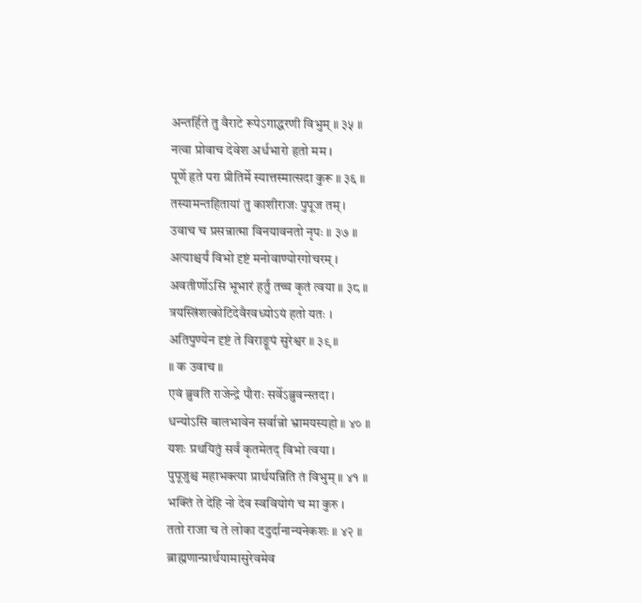अन्तर्हिते तु वैराटे रूपेऽगाद्धरणी विभुम् ॥ ३५ ॥
नत्वा प्रोवाच देवेश अर्धभारो हृतो मम ।
पूर्णे हृते परा प्रीतिर्मे स्यात्तस्मात्सदा कुरू ॥ ३६ ॥
तस्यामन्तहितायां तु काशीराजः पुपूज तम् ।
उवाच च प्रसन्नात्मा विनयावनतो नृपः ॥ ३७ ॥
अत्याश्चर्यं विभो दृष्टं मनोवाण्योरगोचरम् ।
अवतीर्णोऽसि भूभारं हर्तुं तच्च कृतं त्वया ॥ ३८ ॥
त्रयस्त्रिंशत्कोटिदेवैरवध्योऽयं हतो यतः ।
अतिपुण्येन दृष्टं ते विराङ्रूपं सुरेश्वर ॥ ३९ ॥
॥ क उवाच ॥
एवं ब्रुवति राजेन्द्रे पौराः सर्वेऽब्रुवन्स्तदा ।
धन्योऽसि बालभावेन सर्वान्नो भ्रामयस्यहो ॥ ४० ॥
यशः प्रथयितुं सर्वं कृतमेतद् विभो त्वया ।
पुपूजुश्च महाभक्त्या प्रार्थयन्निति तं विभुम् ॥ ४१ ॥
भक्तिं ते देहि नो देव स्ववियोगं च मा कुरु ।
ततो राजा च ते लोका ददुर्दानान्यनेकशः ॥ ४२ ॥
ब्राह्मणान्प्रार्थयामासुरेवमेव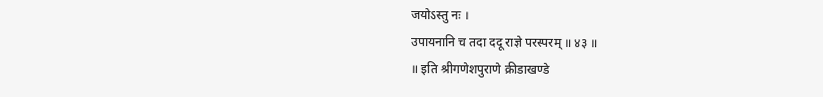जयोऽस्तु नः ।
उपायनानि च तदा ददू राज्ञे परस्परम् ॥ ४३ ॥
॥ इति श्रीगणेशपुराणे क्रीडाखण्डे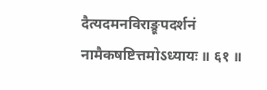दैत्यदमनविराङ्रूपदर्शनं नामैकषष्टित्तमोऽध्यायः ॥ ६१ ॥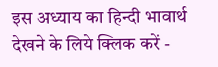इस अध्याय का हिन्दी भावार्थ देखने के लिये क्लिक करें -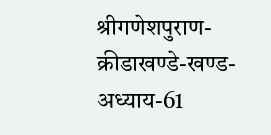श्रीगणेशपुराण-क्रीडाखण्डे-खण्ड-अध्याय-61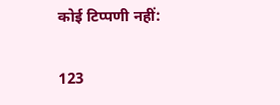कोई टिप्पणी नहीं:

123